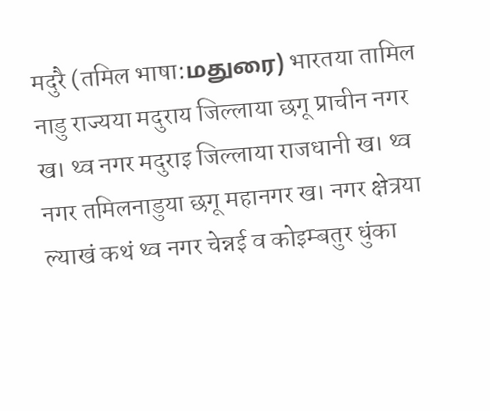मदुरै (तमिल भाषा:மதுரை) भारतया तामिल नाडु राज्यया मदुराय जिल्लाया छगू प्राचीन नगर ख। थ्व नगर मदुराइ जिल्लाया राजधानी ख। थ्व नगर तमिलनाडुया छगू महानगर ख। नगर क्षेत्रया ल्याखं कथं थ्व नगर चेन्नई व कोइम्बतुर धुंका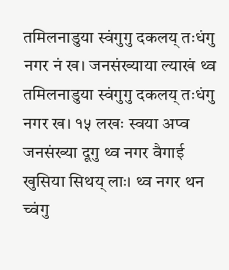तमिलनाडुया स्वंगुगु दकलय् तःधंगु नगर नं ख। जनसंख्याया ल्याखं थ्व तमिलनाडुया स्वंगुगु दकलय् तःधंगु नगर ख। १५ लखः स्वया अप्व जनसंख्या दूगु थ्व नगर वैगाई खुसिया सिथय् लाः। थ्व नगर थन च्वंगु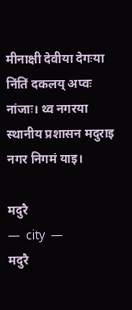मीनाक्षी देवीया देगःया निंतिं दकलय् अप्वः नांजाः। थ्व नगरया स्थानीय प्रशासन मदुराइ नगर निगमं याइ।

मदुरै
—  city  —
मदुरै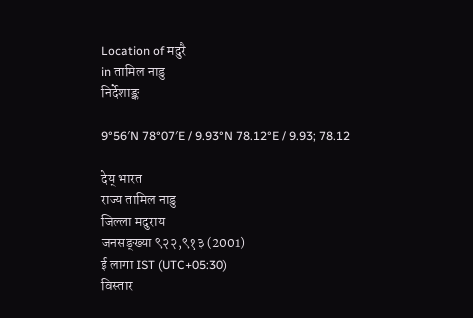Location of मदुरै
in तामिल नाडु
निर्देशाङ्क

9°56′N 78°07′E / 9.93°N 78.12°E / 9.93; 78.12

देय् भारत
राज्य तामिल नाडु
जिल्ला मदुराय
जनसङ्ख्या ९२२,९१३ (2001)
ई लागा IST (UTC+05:30)
विस्तार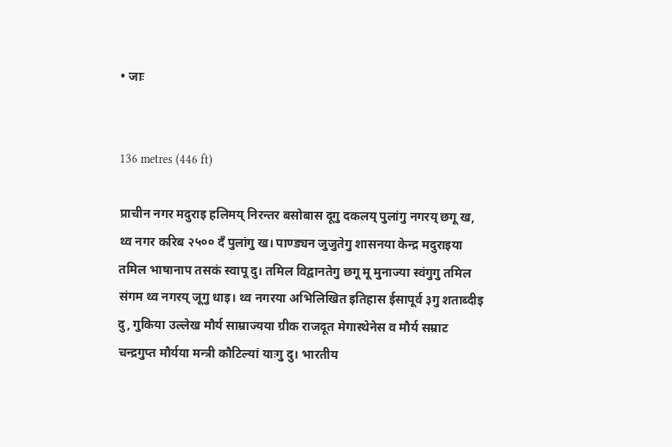• जाः


136 metres (446 ft)

प्राचीन नगर मदुराइ हलिमय् निरन्तर बसोबास दूगु दकलय् पुलांगु नगरय् छगू ख, थ्व नगर करिब २५०० दँ पुलांगु ख। पाण्ड्यन जुजुतेगु शासनया केन्द्र मदुराइया तमिल भाषानाप तसकं स्वापू दु। तमिल विद्वानतेगु छगू मू मुनाज्या स्वंगुगु तमिल संगम थ्व नगरय् जूगु धाइ। थ्व नगरया अभिलिखित इतिहास ईसापूर्व ३गु शताब्दीइ दु, गुकिया उल्लेख मौर्य साम्राज्यया ग्रीक राजदूत मेगास्थेनेस व मौर्य सम्राट चन्द्रगुप्त मौर्यया मन्त्री कौटिल्यां याःगु दु। भारतीय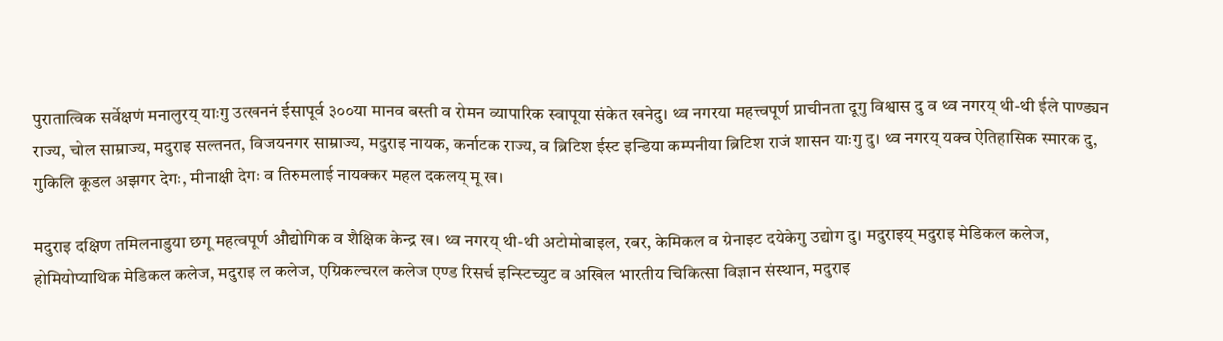पुरातात्विक सर्वेक्षणं मनालुरय् याःगु उत्खननं ईसापूर्व ३००या मानव बस्ती व रोमन व्यापारिक स्वापूया संकेत खनेदु। थ्व नगरया महत्त्वपूर्ण प्राचीनता दूगु विश्वास दु व थ्व नगरय् थी-थी ईले पाण्ड्यन राज्य, चोल साम्राज्य, मदुराइ सल्तनत, विजयनगर साम्राज्य, मदुराइ नायक, कर्नाटक राज्य, व ब्रिटिश ईस्ट इन्डिया कम्पनीया ब्रिटिश राजं शासन याःगु दु। थ्व नगरय् यक्व ऐतिहासिक स्मारक दु, गुकिलि कूडल अझगर देगः, मीनाक्षी देगः व तिरुमलाई नायक्कर महल दकलय् मू ख।

मदुराइ दक्षिण तमिलनाडुया छगू महत्वपूर्ण औद्योगिक व शैक्षिक केन्द्र ख। थ्व नगरय् थी-थी अटोमोबाइल, रबर, केमिकल व ग्रेनाइट दयेकेगु उद्योग दु। मदुराइय् मदुराइ मेडिकल कलेज, होमियोप्याथिक मेडिकल कलेज, मदुराइ ल कलेज, एग्रिकल्चरल कलेज एण्ड रिसर्च इन्स्टिच्युट व अखिल भारतीय चिकित्सा विज्ञान संस्थान, मदुराइ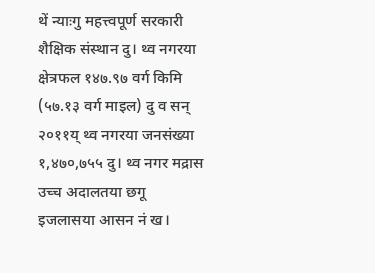थें न्याःगु महत्त्वपूर्ण सरकारी शैक्षिक संस्थान दु। थ्व नगरया क्षेत्रफल १४७.९७ वर्ग किमि (५७.१३ वर्ग माइल) दु व सन् २०११य् थ्व नगरया जनसंख्या १,४७०,७५५ दु। थ्व नगर मद्रास उच्च अदालतया छगू इजलासया आसन नं ख।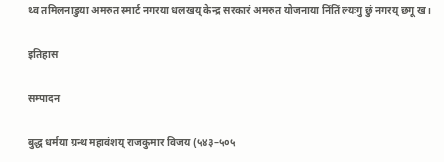थ्व तमिलनाडुया अमरुत स्मार्ट नगरया धलखय् केन्द्र सरकारं अमरुत योजनाया निंतिं ल्यःगु छुं नगरय् छगू ख।

इतिहास

सम्पादन

बुद्ध धर्मया ग्रन्थ महावंशय् राजकुमार विजय (५४३–५०५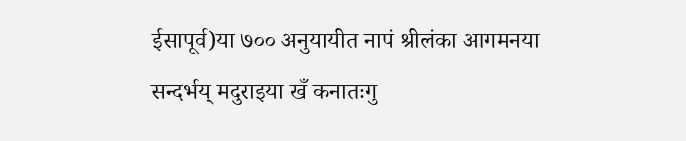ईसापूर्व)या ७०० अनुयायीत नापं श्रीलंका आगमनया सन्दर्भय् मदुराइया खँ कनातःगु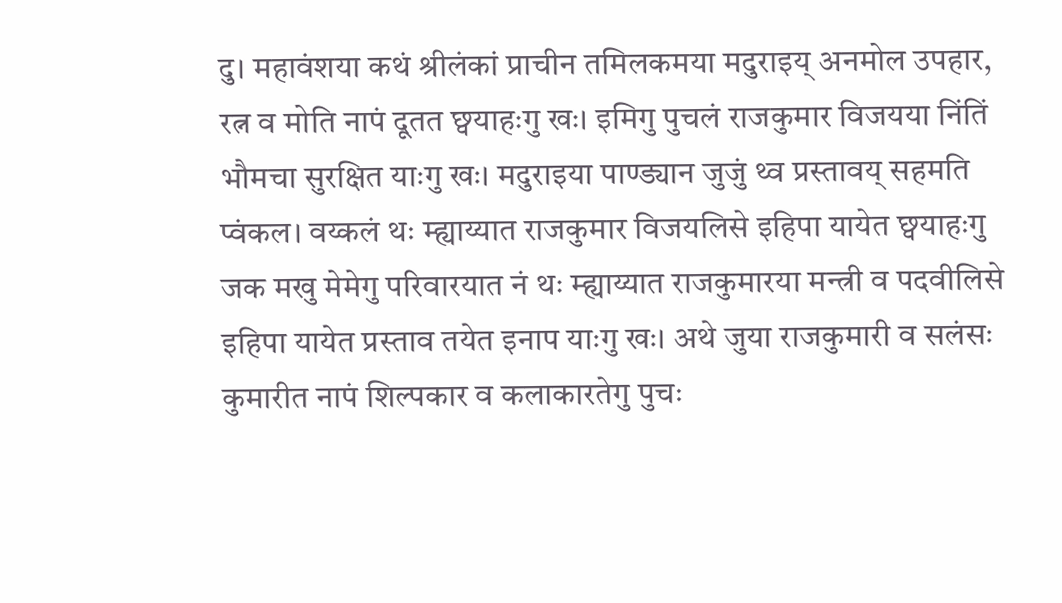दु। महावंशया कथं श्रीलंकां प्राचीन तमिलकमया मदुराइय् अनमोल उपहार, रत्न व मोति नापं दूतत छ्वयाहःगु खः। इमिगु पुचलं राजकुमार विजयया निंतिं भौमचा सुरक्षित याःगु खः। मदुराइया पाण्ड्यान जुजुं थ्व प्रस्तावय् सहमति प्वंकल। वय्कलं थः म्ह्याय्यात राजकुमार विजयलिसे इहिपा यायेत छ्वयाहःगु जक मखु मेमेगु परिवारयात नं थः म्ह्याय्यात राजकुमारया मन्त्री व पदवीलिसे इहिपा यायेत प्रस्ताव तयेत इनाप याःगु खः। अथे जुया राजकुमारी व सलंसः कुमारीत नापं शिल्पकार व कलाकारतेगु पुचः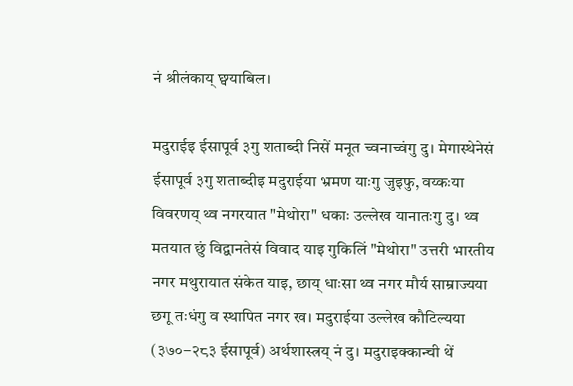नं श्रीलंकाय् छ्वयाबिल।

मदुराईइ ईसापूर्व ३गु शताब्दी निसें मनूत च्वनाच्वंगु दु। मेगास्थेनेसं ईसापूर्व ३गु शताब्दीइ मदुराईया भ्रमण याःगु जुइफु, वय्कःया विवरणय् थ्व नगरयात "मेथोरा" धकाः उल्लेख यानातःगु दु। थ्व मतयात छुं विद्वानतेसं विवाद याइ गुकिलिं "मेथोरा" उत्तरी भारतीय नगर मथुरायात संकेत याइ, छाय् धाःसा थ्व नगर मौर्य साम्राज्यया छगू तःधंगु व स्थापित नगर ख। मदुराईया उल्लेख कौटिल्यया (३७०–२८३ ईसापूर्व) अर्थशास्त्रय् नं दु। मदुराइक्कान्ची थें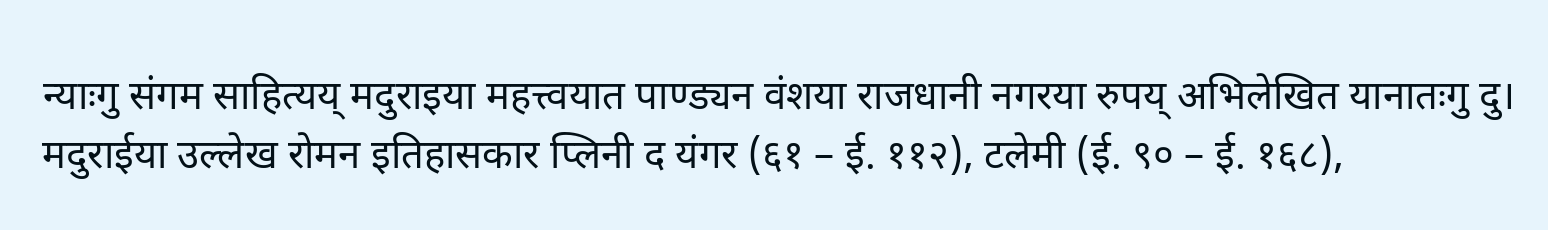न्याःगु संगम साहित्यय् मदुराइया महत्त्वयात पाण्ड्यन वंशया राजधानी नगरया रुपय् अभिलेखित यानातःगु दु। मदुराईया उल्लेख रोमन इतिहासकार प्लिनी द यंगर (६१ – ई. ११२), टलेमी (ई. ९० – ई. १६८),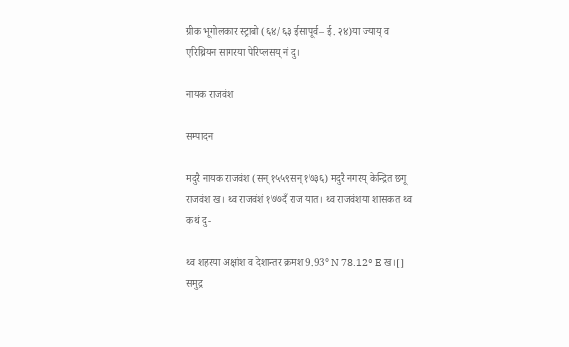ग्रीक भूगोलकार स्ट्राबो (६४/६३ ईसापूर्व– ई. २४)या ज्याय् व एरिथ्रियन सागरया पेरिप्लसय् नं दु।

नायक राजवंश

सम्पादन

मदुरै नायक राजवंश (सन् १५५९सन् १७३६) मदुरै नगरय् केन्द्रित छगू राजवंश ख। थ्व राजवंशं १७७दँ राज यात। थ्व राजवंशया शासकत थ्व कथं दु-

थ्व शहरया अक्षांश व देशान्तर क्रमश 9.93° N 78.12° E ख।[] समुद्र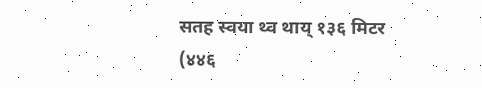सतह स्वया थ्व थाय् १३६ मिटर (४४६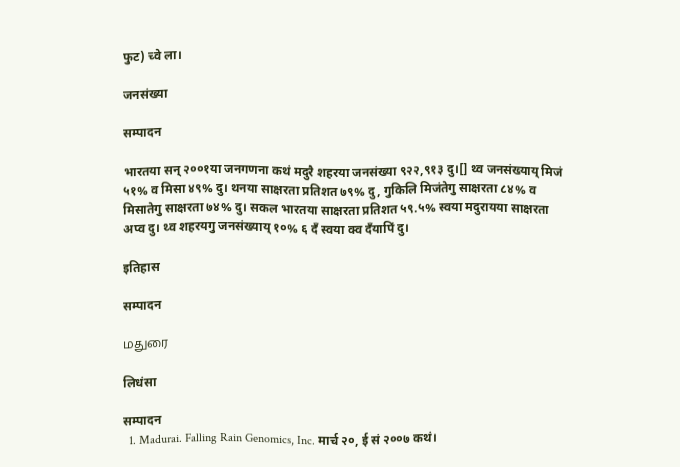फुट) च्वे ला।

जनसंख्या

सम्पादन

भारतया सन् २००१या जनगणना कथं मदुरै शहरया जनसंख्या ९२२,९१३ दु।[] थ्व जनसंख्याय् मिजं ५१% व मिसा ४९% दु। थनया साक्षरता प्रतिशत ७९% दु, गुकिलि मिजंतेगु साक्षरता ८४% व मिसातेगु साक्षरता ७४% दु। सकल भारतया साक्षरता प्रतिशत ५९.५% स्वया मदुरायया साक्षरता अप्व दु। थ्व शहरयगु जनसंख्याय् १०% ६ दँ स्वया क्व दँयापिं दु।

इतिहास

सम्पादन

மதுரை

लिधंसा

सम्पादन
  1. Madurai. Falling Rain Genomics, Inc. मार्च २०, ई सं २००७ कथं।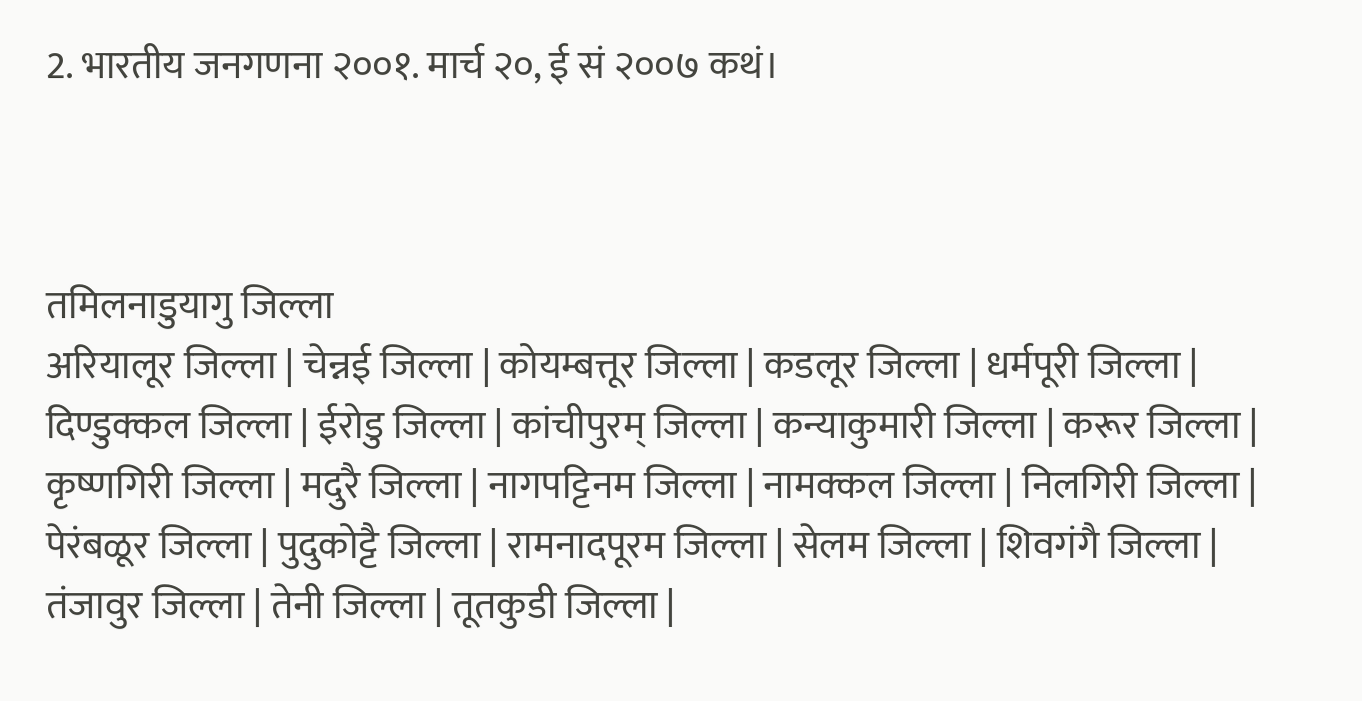2. भारतीय जनगणना २००१. मार्च २०, ई सं २००७ कथं।



तमिलनाडुयागु जिल्ला
अरियालूर जिल्ला | चेन्नई जिल्ला | कोयम्बत्तूर जिल्ला | कडलूर जिल्ला | धर्मपूरी जिल्ला | दिण्डुक्कल जिल्ला | ईरोडु जिल्ला | कांचीपुरम् जिल्ला | कन्याकुमारी जिल्ला | करूर जिल्ला | कृष्णगिरी जिल्ला | मदुरै जिल्ला | नागपट्टिनम जिल्ला | नामक्कल जिल्ला | निलगिरी जिल्ला | पेरंबळूर जिल्ला | पुदुकोट्टै जिल्ला | रामनादपूरम जिल्ला | सेलम जिल्ला | शिवगंगै जिल्ला | तंजावुर जिल्ला | तेनी जिल्ला | तूतकुडी जिल्ला |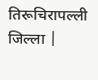तिरूचिरापल्ली जिल्ला |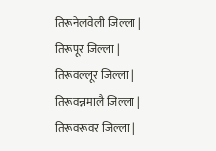तिरूनेलवेली जिल्ला | तिरूपूर जिल्ला | तिरूवल्लूर जिल्ला | तिरूवन्नमालै जिल्ला | तिरूवरूवर जिल्ला |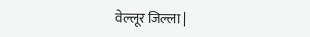वेल्लूर जिल्ला |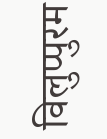विलुप्पुरम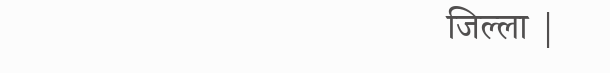जिल्ला |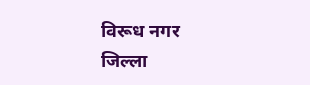विरूध नगर जिल्ला